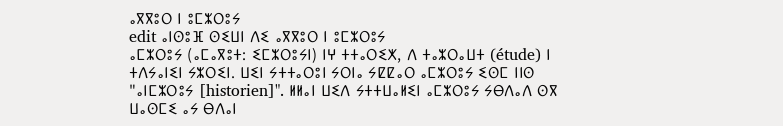ⴰⴳⴳⵓⵔ ⵏ ⵓⵎⵣⵔⵓⵢ
edit ⴰⵏⵙⵓⴼ ⵙⵉⵡⵏ ⴷⵉ ⴰⴳⴳⵓⵔ ⵏ ⵓⵎⵣⵔⵓⵢ
ⴰⵎⵣⵔⵓⵢ (ⴰⵎⴰⴳⵓⵜ: ⵉⵎⵣⵔⵓⵢⵏ) ⵏⵖ ⵜⵜⴰⵔⵉⵅ, ⴷ ⵜⴰⵣⵔⴰⵡⵜ (étude) ⵏ ⵜⴷⵢⴰⵏⵉⵏ ⵢⵣⵔⵉⵏ. ⵡⵉⵏ ⵢⵜⵜⴰⵔⵓⵏ ⵢⵔⵏⴰ ⵢⵇⵇⴰⵔ ⴰⵎⵣⵔⵓⵢ ⵉⵙⵎ ⵏⵏⵙ "ⴰⵏⵎⵣⵔⵓⵢ [historien]". ⵍⵍⴰⵏ ⵡⵉⴷ ⵢⵜⵜⵡⴰⵍⵉⵏ ⴰⵎⵣⵔⵓⵢ ⵢⴱⴷⴰⴷ ⵙⴳ ⵡⴰⵙⵎⵉ ⴰⵢ ⴱⴷⴰⵏ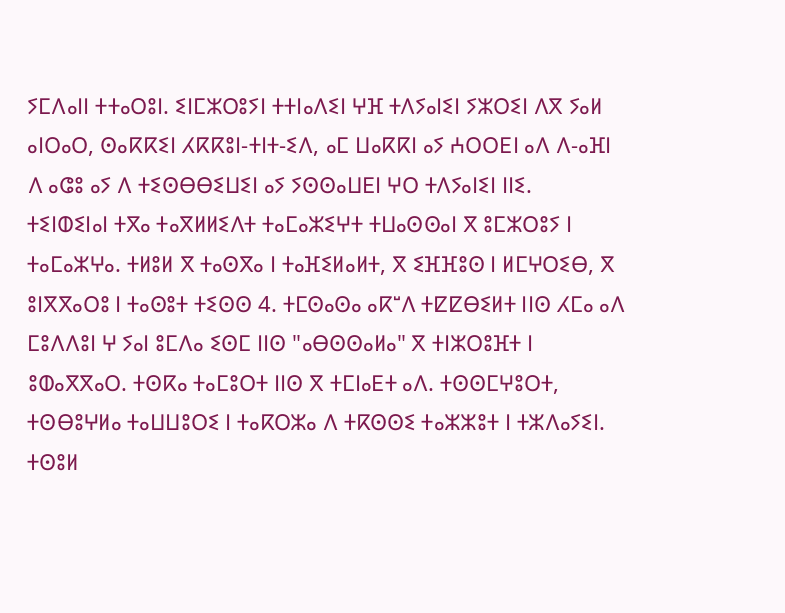ⵢⵎⴷⴰⵏⵏ ⵜⵜⴰⵔⵓⵏ. ⵉⵏⵎⵣⵔⵓⵢⵏ ⵜⵜⵏⴰⴷⵉⵏ ⵖⴼ ⵜⴷⵢⴰⵏⵉⵏ ⵢⵣⵔⵉⵏ ⴷⴳ ⵢⴰⵍ ⴰⵏⵔⴰⵔ, ⵙⴰⴽⴽⵉⵏ ⵃⴽⴽⵓⵏ-ⵜⵏⵜ-ⵉⴷ, ⴰⵎ ⵡⴰⴽⴽⵏ ⴰⵢ ⵄⵔⵔⴹⵏ ⴰⴷ ⴷ-ⴰⴼⵏ ⴷ ⴰⵛⵓ ⴰⵢ ⴷ ⵜⵉⵙⴱⴱⵉⵡⵉⵏ ⴰⵢ ⵢⵙⵙⴰⵡⴹⵏ ⵖⵔ ⵜⴷⵢⴰⵏⵉⵏ ⵏⵏⵉ.
ⵜⵉⵏⵀⵉⵏⴰⵏ ⵜⴳⴰ ⵜⴰⴳⵍⵍⵉⴷⵜ ⵜⴰⵎⴰⵣⵉⵖⵜ ⵜⵡⴰⵙⵙⴰⵏ ⴳ ⵓⵎⵣⵔⵓⵢ ⵏ ⵜⴰⵎⴰⵣⵖⴰ. ⵜⵍⵓⵍ ⴳ ⵜⴰⵙⴳⴰ ⵏ ⵜⴰⴼⵉⵍⴰⵍⵜ, ⴳ ⵉⴼⴼⵓⵙ ⵏ ⵍⵎⵖⵔⵉⴱ, ⴳ ⵓⵏⴳⴳⴰⵔⵓ ⵏ ⵜⴰⵙⵓⵜ ⵜⵉⵙⵙ 4. ⵜⵎⵙⴰⵙⴰ ⴰⴽⵯⴷ ⵜⵇⵇⴱⵉⵍⵜ ⵏⵏⵙ ⵃⵎⴰ ⴰⴷ ⵎⵓⴷⴷⵓⵏ ⵖ ⵢⴰⵏ ⵓⵎⴷⴰ ⵉⵙⵎ ⵏⵏⵙ "ⴰⴱⵙⵙⴰⵍⴰ" ⴳ ⵜⵏⵣⵔⵓⴼⵜ ⵏ ⵓⵀⴰⴳⴳⴰⵔ. ⵜⵙⴽⴰ ⵜⴰⵎⵓⵔⵜ ⵏⵏⵙ ⴳ ⵜⵎⵏⴰⴹⵜ ⴰⴷ. ⵜⵙⵙⵎⵖⵓⵔⵜ, ⵜⵙⴱⵓⵖⵍⴰ ⵜⴰⵡⵡⵓⵔⵉ ⵏ ⵜⴰⴽⵔⵣⴰ ⴷ ⵜⴽⵙⵙⵉ ⵜⴰⵣⵣⵓⵜ ⵏ ⵜⵣⴷⴰⵢⵉⵏ. ⵜⵙⵓⵍ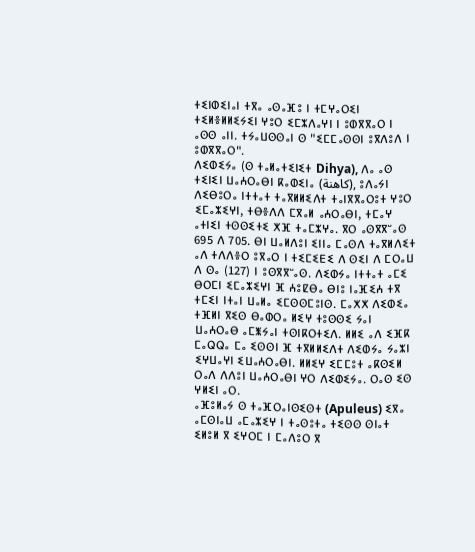ⵜⵉⵏⵀⵉⵏⴰⵏ ⵜⴳⴰ ⴰⵙⴰⴼⵓ ⵏ ⵜⵎⵖⴰⵔⵉⵏ ⵜⵉⵍⴻⵍⵍⵉⵢⵉⵏ ⵖⵓⵔ ⵉⵎⵣⴷⴰⵖⵏ ⵏ ⵓⵀⴳⴳⴰⵔ ⵏ ⴰⵙⵙ ⴰⵏⵏ. ⵜⵢⴰⵡⵙⵙⴰⵏ ⵙ "ⵉⵎⵎⴰⵙⵙⵏ ⵓⴳⴷⵓⴷ ⵏ ⵓⵀⴳⴳⴰⵔ".
ⴷⵉⵀⵉⵢⴰ (ⵙ ⵜⴰⵍⴰⵜⵉⵏⵉⵜ Dihya), ⴷⴰ ⴰⵙ ⵜⵉⵏⵉⵏ ⵡⴰⵄⵔⴰⴱⵏ ⴽⴰⵀⵉⵏⴰ (كاهنة), ⵓⴷⴰⵢⵏ ⴷⵉⴱⵓⵔⴰ ⵏⵜⵜⴰⵜ ⵜⴰⴳⵍⵍⵉⴷⵜ ⵜⴰⵏⴳⴳⴰⵔⵓⵜ ⵖⵓⵔ ⵉⵎⴰⵣⵉⵖⵏ, ⵜⴱⴻⴷⴷ ⵎⴳⴰⵍ ⴰⵄⵔⴰⴱⵏ, ⵜⵎⴰⵖ ⴰⵜⵏⵉⵏ ⵜⵙⵙⵉⵜⵉ ⵅⴼ ⵜⴰⵎⵣⵖⴰ. ⴳⵔ ⴰⵙⴳⴳⵯⴰⵙ 695 ⴷ 705. ⴱⵏ ⵡⴰⵍⴷⵓⵏ ⵉⵏⵏⴰ ⵎⴰⵙⴷ ⵜⴰⴳⵍⴷⵉⵜ ⴰⴷ ⵜⴷⴷⴻⵔ ⵓⴳⴰⵔ ⵏ ⵜⵉⵎⵉⴹⵉ ⴷ ⵙⵉⵏ ⴷ ⵎⵔⴰⵡ ⴷ ⵙⴰ (127) ⵏ ⵓⵙⴳⴳⵯⴰⵙ. ⴷⵉⵀⵢⴰ ⵏⵜⵜⴰⵜ ⴰⵎⵉ ⴱⵔⵎⵏ ⵉⵎⴰⵣⵉⵖⵏ ⴼ ⵄⵓⵇⴱⴰ ⴱⵏⵓ ⵏⴰⴼⵉⵄ ⵜⴳ ⵜⵎⵉⵏ ⵏⵜⴰⵏ ⵡⴰⵍⴰ ⵉⵎⵙⵙⵎⵓⵏⵙ. ⵎⴰⵅⵅ ⴷⵉⵀⵉⴰ ⵜⴼⵍⵏ ⴳⵉⵙ ⴱⴰⵀⵔⴰ ⵍⵉⵖ ⵜⵓⵙⵙⵉ ⵢⴰⵏ ⵡⴰⵄⵔⴰⴱ ⴰⵎⵥⵢⴰⵏ ⵜⵙⵏⴽⵔⵜⵉⴷ. ⵍⵍⵉ ⴰⴷ ⵉⴼⴽ ⵎⴰⵕⵕⴰ ⵎⴰ ⵉⵙⵙⵏ ⴼ ⵜⴳⵍⵍⵉⴷⵜ ⴷⵉⵀⵢⴰ ⵢⴰⵣⵏ ⵉⵖⵡⴰⵖⵏ ⵉⵡⴰⵄⵔⴰⴱⵏ. ⵍⵍⵉⵖ ⵉⵎⵎⵓⵜ ⴰⴽⵙⵉⵍ ⵔⴰⴷ ⴷⴷⵓⵏ ⵡⴰⵄⵔⴰⴱⵏ ⵖⵔ ⴷⵉⵀⵉⵢⴰ. ⵔⴰⵙ ⵉⵙ ⵖⵍⵉⵏ ⴰⵔ.
ⴰⴼⵓⵍⴰⵢ ⵙ ⵜⴰⴼⵔⴰⵏⵙⵉⵙⵜ (Apuleus) ⵉⴳⴰ ⴰⵎⵙⵏⴰⵡ ⴰⵎⴰⵣⵉⵖ ⵏ ⵜⴰⵙⵓⵜⴰ ⵜⵉⵙⵙ ⵙⵏⴰⵜ ⵉⵍⵓⵍ ⴳ ⵉⵖⵔⵎ ⵏ ⵎⴰⴷⵓⵔ ⴳ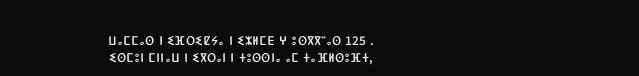ⵡⴰⵎⵎⴰⵙ ⵏ ⵉⴼⵔⵉⵇⵢⴰ ⵏ ⵉⵣⵍⵎⴹ ⵖ ⵓⵙⴳⴳⵯⴰⵙ 125 .
ⵉⵙⵎⵓⵏ ⵎⵏⵏⴰⵡ ⵏ ⵉⴳⵔⴰⵏ ⵏ ⵜⵓⵙⵙⵏⴰ ⴰⵎ ⵜⴰⴼⵍⵙⵓⴼⵜ,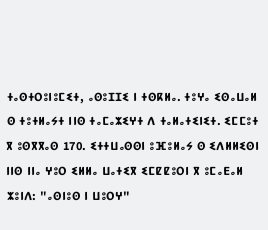ⵜⴰⵙⵜⵔⵓⵏⵓⵎⵉⵜ, ⴰⵙⵓⵊⵊⵉ ⵏ ⵜⵙⴽⵍⴰ. ⵜⵓⵖⴰ ⵉⵙⴰⵡⴰⵍ ⵙ ⵜⵓⵜⵍⴰⵢⵜ ⵏⵏⵙ ⵜⴰⵎⴰⵣⵉⵖⵜ ⴷ ⵜⴰⵍⴰⵜⵉⵏⵉⵜ. ⵉⵎⵎⵓⵜ ⴳ ⵓⵙⴳⴳⴰⵙ 170. ⵉⵜⵜⵡⴰⵙⵙⵏ ⵓⴼⵓⵍⴰⵢ ⵙ ⵉⴷⵍⵍⵉⵙⵏ ⵏⵏⵙ ⵏⵏⴰ ⵖⵓⵔ ⵉⵍⵍⴰ ⵡⴰⵜⵉⴳ ⵉⵎⵇⵇⵓⵔⵏ ⴳ ⵓⵎⴰⴹⴰⵍ ⵣⵓⵏⴷ: "ⴰⵙⵏⵓⵙ ⵏ ⵡⵓⵔⵖ"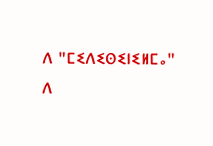ⴷ "ⵎⵉⴷⵉⵙⵉⵏⵉⵍⵎⴰ" ⴷ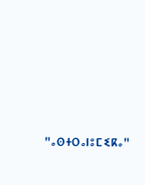"ⴰⵙⵜⵔⴰⵏⵓⵎⵉⴽⴰ"